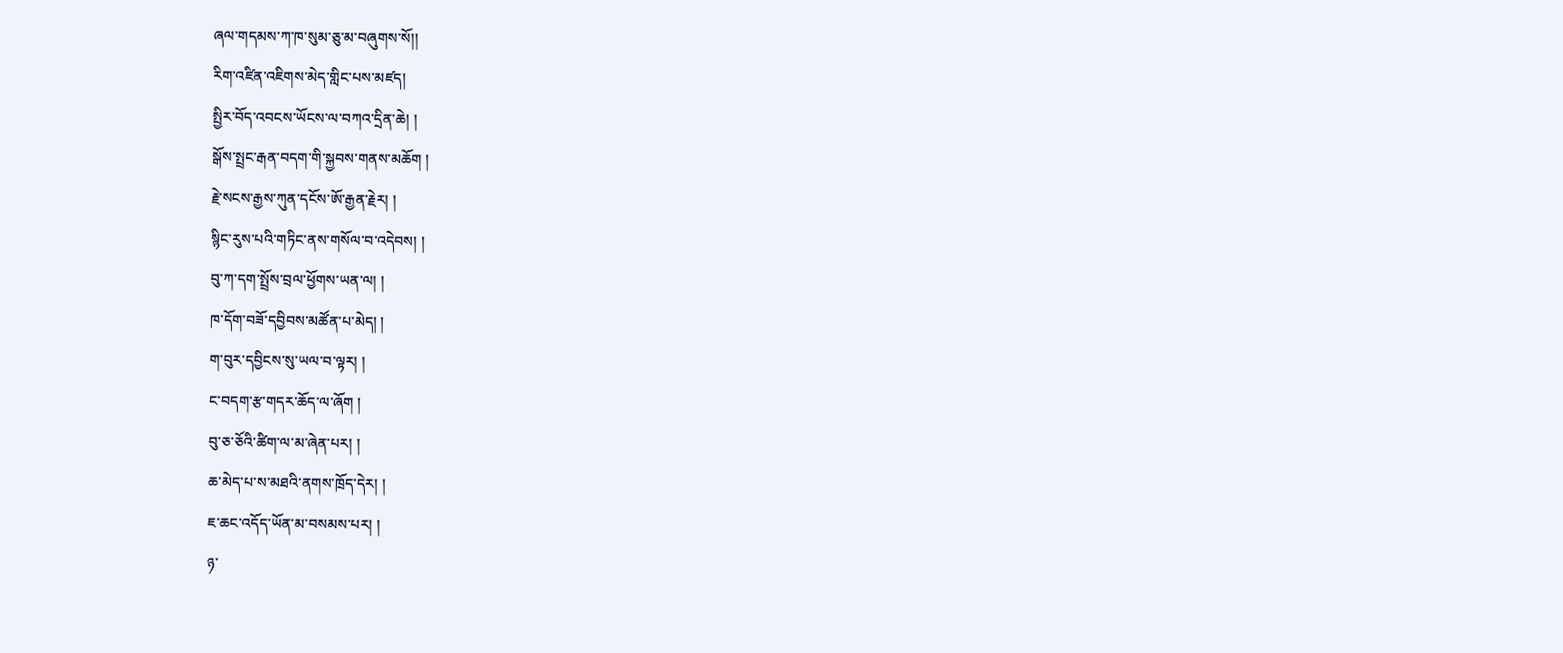ཞལ་གདམས་ཀ་ཁ་སུམ་ཅུ་མ་བཞུགས་སོ།།
རིག་འཛིན་འཇིགས་མེད་གླིང་པས་མཛད།
སྤྱིར་བོད་འབངས་ཡོངས་ལ་བཀའ་དྲིན་ཆེ། །
སྒོས་སྤྲང་རྒན་བདག་གི་སྐྱབས་གནས་མཆོག །
རྗེ་སངས་རྒྱས་ཀུན་དངོས་ཨོ་རྒྱན་རྗེར། །
སྙིང་རུས་པའི་གཏིང་ནས་གསོལ་བ་འདེབས། །
བུ་ཀ་དག་སྤྲོས་བྲལ་ཕྱོགས་ཡན་ལ། །
ཁ་དོག་བཟོ་དབྱིབས་མཚོན་པ་མེད། །
ག་བུར་དབྱིངས་སུ་ཡལ་བ་ལྟར། །
ང་བདག་རྩ་གདར་ཆོད་ལ་ཞོག །
བུ་ཅ་ཅོའི་ཚིག་ལ་མ་ཞེན་པར། །
ཆ་མེད་པ་ས་མཐའི་ནགས་ཁྲོད་དེར། །
ཇ་ཆང་འདོད་ཡོན་མ་བསམས་པར། །
ཉ་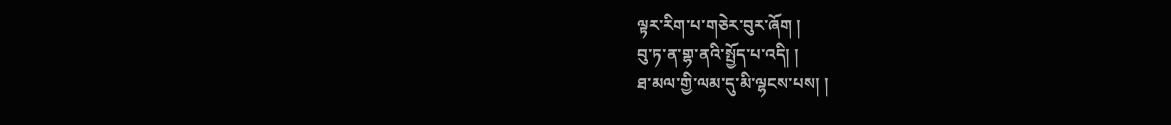ལྟར་རིག་པ་གཅེར་བུར་ཞོག །
བུ་ཏ་ན་གྷ་ནའི་སྤྱོད་པ་འདི། །
ཐ་མལ་གྱི་ལམ་དུ་མི་ལྷངས་པས། །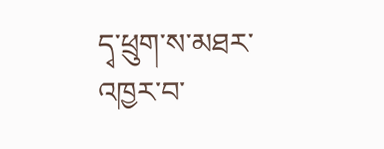དྭ་ཕྲུག་ས་མཐར་འཁྱར་བ་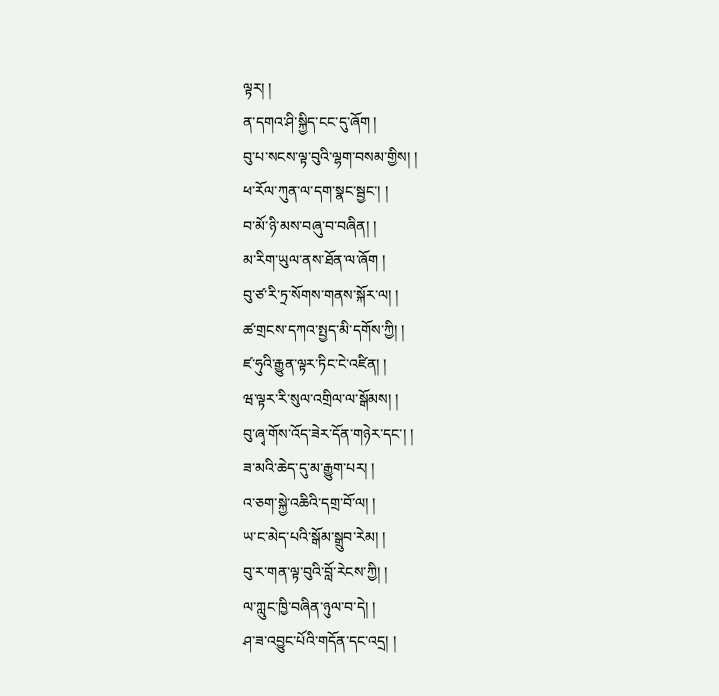ལྟར། །
ན་དགའ་ཤི་སྐྱིད་ངང་དུ་ཞོག །
བུ་པ་སངས་ལྟ་བུའི་ལྷག་བསམ་གྱིས། །
ཕ་རོལ་ཀུན་ལ་དག་སྣང་སྦྱང་། །
བ་མོ་ཉི་མས་བཞུ་བ་བཞིན། །
མ་རིག་ཡུལ་ནས་ཐོན་ལ་ཞོག །
བུ་ཙ་རི་ཏྲ་སོགས་གནས་སྐོར་ལ། །
ཚ་གྲངས་དཀའ་སྤྱད་མི་དགོས་ཀྱི། །
ཛ་ཧུའི་རྒྱུན་ལྟར་ཏིང་ངེ་འཛིན། །
ཝ་ལྟར་རི་སུལ་འགྲིལ་ལ་སྒོམས། །
བུ་ཞྭ་གོས་འོད་ཟེར་དོན་གཉེར་དང་། །
ཟ་མའི་ཆེད་དུ་མ་རྒྱུག་པར། །
འ་ཅག་སྐྱེ་འཆིའི་དགྲ་བོ་ལ། །
ཡ་ང་མེད་པའི་སྒོམ་སྒྲུབ་རེམ། །
བུ་ར་གན་ལྟ་བུའི་བློ་རེངས་ཀྱི། །
ལ་ཀླུང་ཁྱི་བཞིན་ཉུལ་བ་དེ། །
ཤ་ཟ་འབྱུང་པོའི་གདོན་དང་འདྲ། །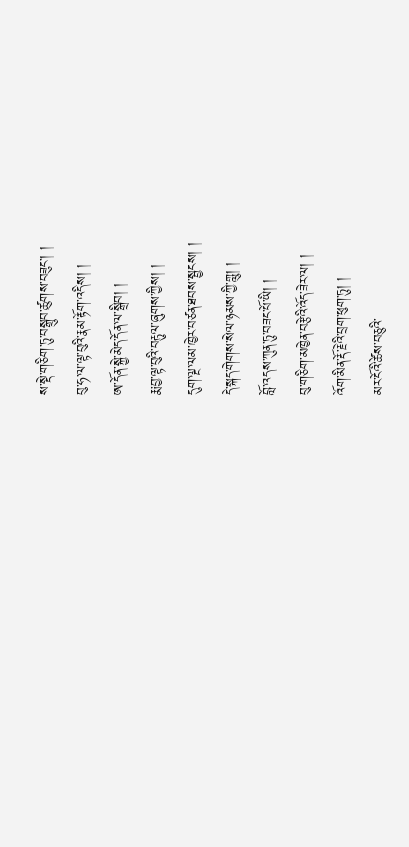ས་སྡེ་གཅིག་ཏུ་བསྒྲུབ་ཚུགས་བཟུང་། །
བུ་ཧ་ལ་ལྟ་བུའི་རྣམ་རྟོག་འདིས། །
ཨ་དོན་སྐྱེ་མེད་དོན་ལ་སྒྲིབ། །
རྨ་བྱ་ལྟ་བུའི་བརྟུལ་ཞུགས་ཀྱིས། །
དུག་ལྔ་ལམ་ཁྱེར་བཙན་ཐབས་སྦྱངས། །
དེ་སྐད་གེགས་སེལ་ཉམས་ཀྱི་གླུ། །
བློ་འདས་ཀུན་ཏུ་བཟང་པོ་ཡི། །
བུ་གཅིག་མཁྱེན་བརྩེའི་འོད་ཟེར་ལ། །
འོག་མིན་རྡོ་རྗེའི་བྲག་ཕུག་ཏུ། །
མར་ངོའི་ཚེས་བཅུའི་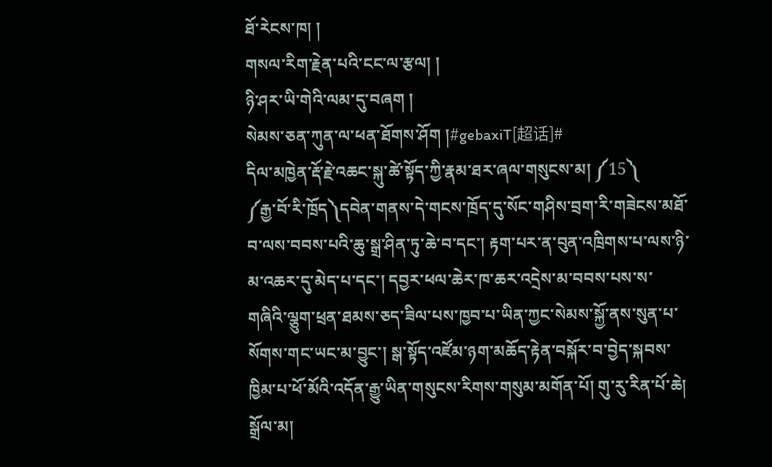ཐོ་རེངས་ཁ། །
གསལ་རིག་རྗེན་པའི་ངང་ལ་རྩལ། །
ཉི་ཤར་ཡི་གེའི་ལམ་དུ་བཞག །
སེམས་ཅན་ཀུན་ལ་ཕན་ཐོགས་ཤོག །#gebaxiT[超话]#
དིལ་མཁྱེན་རྡོ་རྗེ་འཆང་སྐུ་ཚེ་སྟོད་ཀྱི་རྣམ་ཐར་ཞལ་གསུངས་མ། ༼15༽
༼རྒྱ་བོ་རི་ཁྲོད༽དབེན་གནས་དེ་གངས་ཁྲོད་དུ་སོང་གཤིས་བྲག་རི་གཟེངས་མཐོ་བ་ལས་བབས་པའི་ཆུ་སྒྲ་ཤིན་ཏུ་ཆེ་བ་དང་། རྟག་པར་ན་བུན་འཁྲིགས་པ་ལས་ཉི་མ་འཆར་དུ་མེད་པ་དང་། དབྱར་ཕལ་ཆེར་ཁ་ཆར་འདྲེས་མ་བབས་པས་ས་གཞིའི་ལྕུག་ཕྲན་ཐམས་ཅད་ཟིལ་པས་ཁྱབ་པ་ཡིན་ཀྱང་སེམས་སྐྱོ་ནས་སུན་པ་སོགས་གང་ཡང་མ་བྱུང་། སྒ་སྟོད་འཛོམ་ཉག་མཆོད་རྟེན་བསྐོར་བ་བྱེད་སྐབས་ཁྱིམ་པ་ཕོ་མོའི་འདོན་རྒྱུ་ཡིན་གསུངས་རིགས་གསུམ་མགོན་པོ། གུ་རུ་རིན་པོ་ཆེ། སྒྲོལ་མ།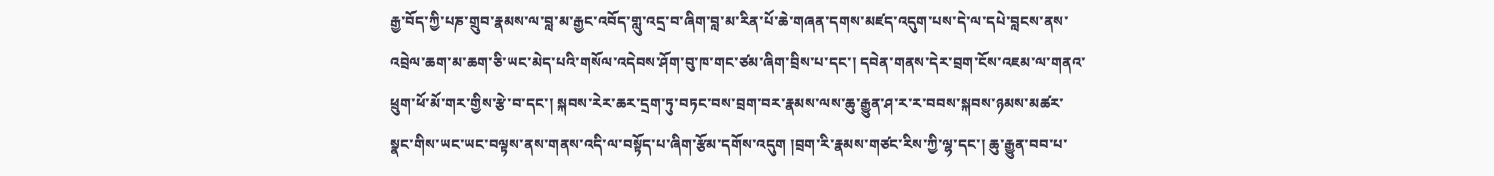རྒྱ་བོད་ཀྱི་པཎ་གྲུབ་རྣམས་ལ་བླ་མ་རྒྱང་འབོད་གླུ་འདྲ་བ་ཞིག་བླ་མ་རིན་པོ་ཆེ་གཞན་དགས་མཛད་འདུག་པས་དེ་ལ་དཔེ་བླངས་ནས་འབྲེལ་ཆག་མ་ཆག་ཅི་ཡང་མེད་པའི་གསོལ་འདེབས་ཤོག་བུ་ཁ་གང་ཙམ་ཞིག་བྲིས་པ་དང་། དབེན་གནས་དེར་བྲག་ངོས་འཇམ་ལ་གནའ་ཕྲུག་ཕོ་མོ་གར་གྱིས་རྩེ་བ་དང་། སྐབས་རེར་ཆར་དྲག་ཏུ་བཏང་བས་བྲག་བར་རྣམས་ལས་ཆུ་རྒྱུན་ཤ་ར་ར་བབས་སྐབས་ཉམས་མཚར་སྣང་གིས་ཡང་ཡང་བལྟས་ནས་གནས་འདི་ལ་བསྟོད་པ་ཞིག་རྩོམ་དགོས་འདུག །བྲག་རི་རྣམས་གཙང་རིས་ཀྱི་ལྷ་དང་། ཆུ་རྒྱུན་བབ་པ་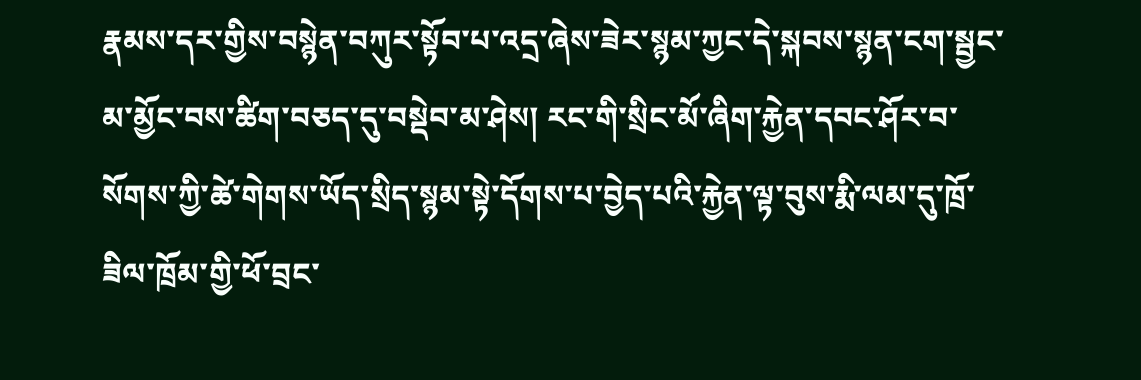རྣམས་དར་གྱིས་བསྙེན་བཀུར་སྟོབ་པ་འདྲ་ཞེས་ཟེར་སྙམ་ཀྱང་དེ་སྐབས་སྙན་ངག་སྦྱང་མ་མྱོང་བས་ཚིག་བཅད་དུ་བསྡེབ་མ་ཤེས། རང་གི་སྲིང་མོ་ཞིག་རྐྱེན་དབང་ཤོར་བ་སོགས་ཀྱི་ཚེ་གེགས་ཡོད་སྲིད་སྙམ་སྟེ་དོགས་པ་བྱེད་པའི་རྐྱེན་ལྟ་བུས་རྨི་ལམ་དུ་ཁྲོ་ཟིལ་ཁྲོམ་གྱི་ཕོ་བྲང་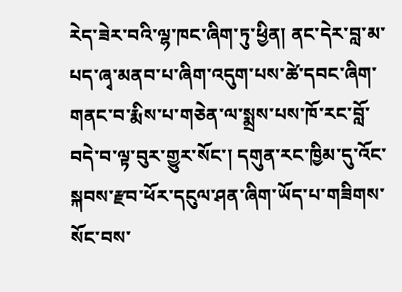རེད་ཟེར་བའི་ལྷ་ཁང་ཞིག་ཏུ་ཕྱིན། ནང་དེར་བླ་མ་པད་ཞྭ་མནབ་པ་ཞིག་འདུག་པས་ཚེ་དབང་ཞིག་གནང་བ་རྨིས་པ་གཅེན་ལ་སྨྲས་པས་ཁོ་རང་བློ་བདེ་བ་ལྟ་བུར་གྱུར་སོང་། དགུན་རང་ཁྱིམ་དུ་འོང་སྐབས་རྫབ་ཕོར་དངུལ་ཤན་ཞིག་ཡོད་པ་གཟིགས་སོང་བས་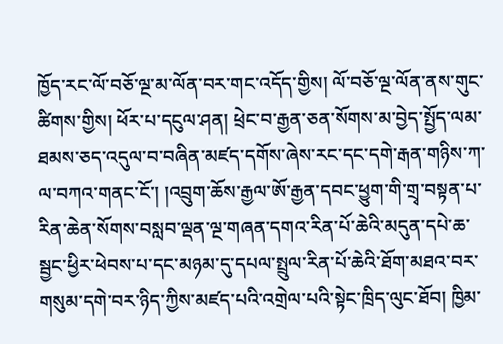ཁྱོད་རང་ལོ་བཅོ་ལྔ་མ་ལོན་བར་གང་འདོད་གྱིས། ལོ་བཅོ་ལྔ་ལོན་ནས་གུང་ཚིགས་གྱིས། ཕོར་པ་དངུལ་ཤན། ཕྲེང་བ་རྒྱན་ཅན་སོགས་མ་བྱེད་སྤྱོད་ལམ་ཐམས་ཅད་འདུལ་བ་བཞིན་མཛད་དགོས་ཞེས་རང་དང་དགེ་རྒན་གཉིས་ཀ་ལ་བཀའ་གནང་ངོ་། །འབྲུག་ཆོས་རྒྱལ་ཨོ་རྒྱན་དབང་ཕྱུག་གི་གྲྭ་བསྟན་པ་རིན་ཆེན་སོགས་བསླབ་ལྡན་ལྔ་གཞན་དགའ་རིན་པོ་ཆེའི་མདུན་དཔེ་ཆ་སྦྱང་ཕྱིར་ཕེབས་པ་དང་མཉམ་དུ་དཔལ་སྤྲུལ་རིན་པོ་ཆེའི་ཐོག་མཐའ་བར་གསུམ་དགེ་བར་ཉིད་ཀྱིས་མཛད་པའི་འགྲེལ་པའི་སྟེང་ཁྲིད་ལུང་ཐོབ། ཁྱིམ་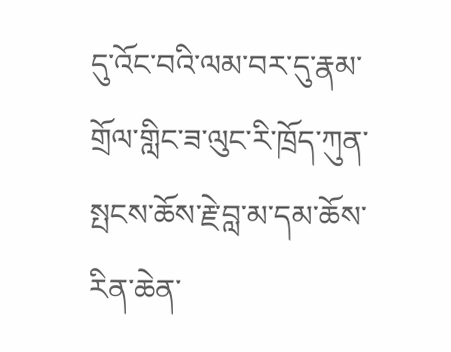དུ་འོང་བའི་ལམ་བར་དུ་རྣམ་གྲོལ་གླིང་ཟ་ལུང་རི་ཁྲོད་ཀུན་སྤངས་ཆོས་རྗེ་བླ་མ་དམ་ཆོས་རིན་ཆེན་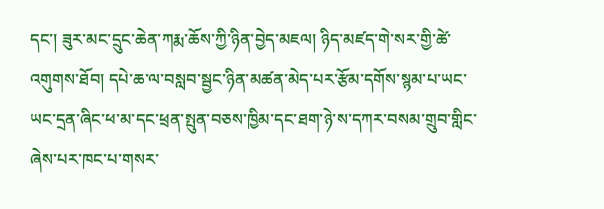དང་། ཟུར་མང་དྲུང་ཆེན་ཀརྨ་ཆོས་ཀྱི་ཉིན་བྱེད་མཇལ། ཉིད་མཛད་གེ་སར་གྱི་ཚེ་འགུགས་ཐོབ། དཔེ་ཆ་ལ་བསླབ་སྦྱང་ཉིན་མཚན་མེད་པར་རྩོམ་དགོས་སྙམ་པ་ཡང་ཡང་དྲན་ཞིང་ཕ་མ་དང་ཕྲན་སྤུན་བཅས་ཁྱིམ་དང་ཐག་ཉེ་ས་དཀར་བསམ་གྲུབ་གླིང་ཞེས་པར་ཁང་པ་གསར་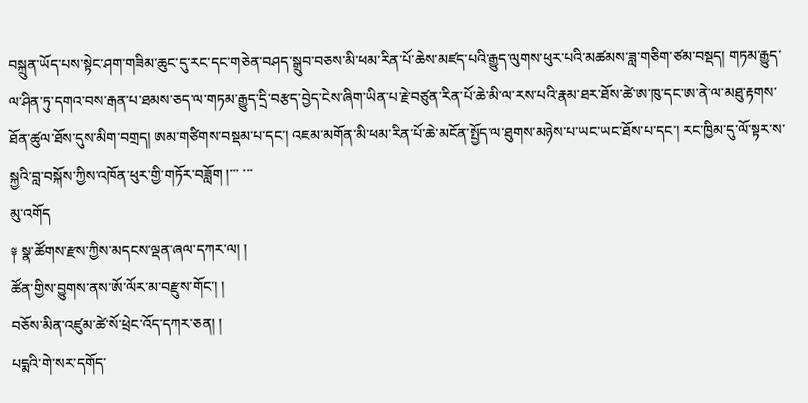བསྐྲུན་ཡོད་པས་སྟེང་ཤག་གཟིམ་ཆུང་དུ་རང་དང་གཅེན་བཤད་སྒྲུབ་བཅས་མི་ཕམ་རིན་པོ་ཆེས་མཛད་པའི་རྒྱུད་ལུགས་ཕུར་པའི་མཚམས་ཟླ་གཅིག་ཙམ་བསྡད། གཏམ་རྒྱུད་ལ་ཤིན་ཏུ་དགའ་བས་རྒན་པ་ཐམས་ཅད་ལ་གཏམ་རྒྱུད་དྲི་བརྩད་བྱེད་ངེས་ཞིག་ཡིན་པ་རྗེ་བཙུན་རིན་པོ་ཆེ་མི་ལ་རས་པའི་རྣམ་ཐར་ཐོས་ཚེ་ཨ་ཁུ་དང་ཨ་ནེ་ལ་མཐུ་རྟགས་ཐོན་ཚུལ་ཐོས་དུས་མིག་བགྲད། ཨམ་གཙིགས་བསྡམ་པ་དང་། འཇམ་མགོན་མི་ཕམ་རིན་པོ་ཆེ་མངོན་སྤྱོད་ལ་ཐུགས་མཉེས་པ་ཡང་ཡང་ཐོས་པ་དང་། རང་ཁྱིམ་དུ་ལོ་སྟར་ས་སྐྱའི་བླ་བསྐོས་ཀྱིས་འཁོན་ཕུར་གྱི་གཏོར་བཟློག །་་་ ་་་
མུ་འགོད
༈ སྣ་ཚོགས་རྫས་ཀྱིས་མདངས་ལྡན་ཞལ་དཀར་ལ། །
ཚོན་གྱིས་བྱུགས་ནས་ཨོ་ལོར་མ་བརྫུས་གོང་། །
བཅོས་མིན་འཛུམ་ཚེ་སོ་ཕྲེང་འོད་དཀར་ཅན། །
པདྨའི་གེ་སར་དགོད་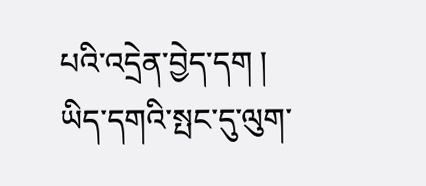པའི་འདྲེན་བྱེད་དག །
ཡིད་དགའི་སྤང་དུ་ལུག་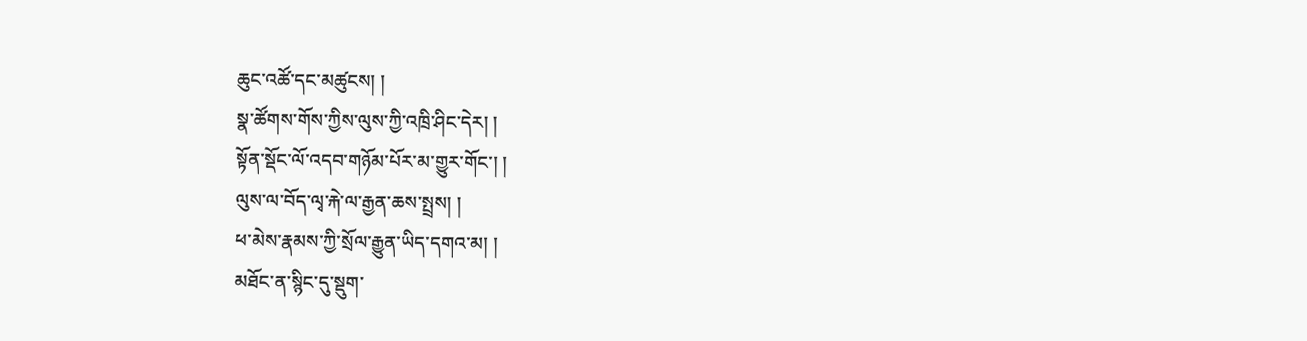ཆུང་འཚོ་དང་མཚུངས། །
སྣ་ཚོགས་གོས་ཀྱིས་ལུས་ཀྱི་འཁྲི་ཤིང་དེར། །
སྟོན་སྡོང་ལོ་འདབ་གཉོམ་པོར་མ་གྱུར་གོང་། །
ལུས་ལ་བོད་ལྭ་རྐེ་ལ་རྒྱན་ཆས་སྤྲས། །
ཕ་མེས་རྣམས་ཀྱི་སྲོལ་རྒྱུན་ཡིད་དགའ་མ། །
མཐོང་ན་སྙིང་དུ་སྡུག་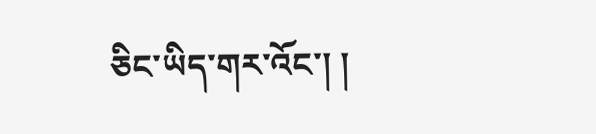ཅིང་ཡིད་གར་འོང་། །